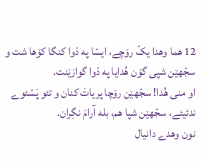12 هما وهدا یکّ رۆچے، ایسّا په دْوا کنگا کۆها شت و سجّهێن شپی گۆن هُدایا په دْوا گوازێنت.
او منی هُدا! سجّهێن رۆچا پریاتَ کنان و تئو پَسّئوے ندئیئے، سجّهێن شپا هم، بله آرامَ نگِران.
نون وهدے دانیال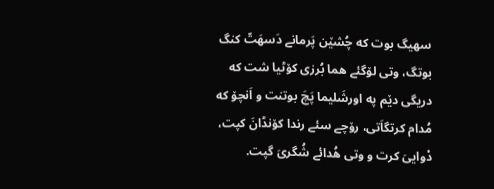سهیگ بوت که چُشێن پَرمانے دَسهَتّ کنگ بوتگ، وتی لۆگئے هما بُرزی کۆٹیا شت که دریگی دێم په اورشَلیما پَچَ بوتنت و اَنچۆ که مُدام کرتگاَتی، رۆچے سئے رندا کۆنڈانَ کپت، دْواییَ کرت و وتی هُدائے شُگریَ گپت.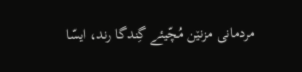مردمانی مزنێن مُچّیئے گِندگا رند، ایسّا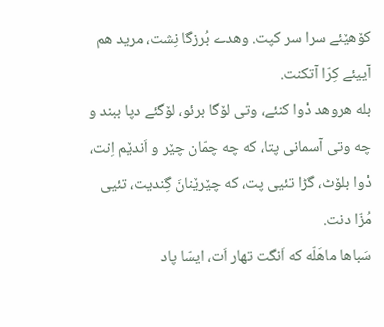کۆهێئے سرا سر کپت. وهدے بُرزگا نِشت، مرید هم آییئے کِرّا آتکنت.
بله هروهد دْوا کنئے، وتی لۆگا برئو، لۆگئے دپا ببند و چه وتی آسمانی پتا، که چه چمّان چێر و اَندێم اِنت، دْوا بلۆٹ، گڑا تئیی پت، که چێرێنانَ گِندیت، تئیی مُزّا دنت.
سَباها ماهَلّه که اَنگت تهار اَت، ایسّا پاد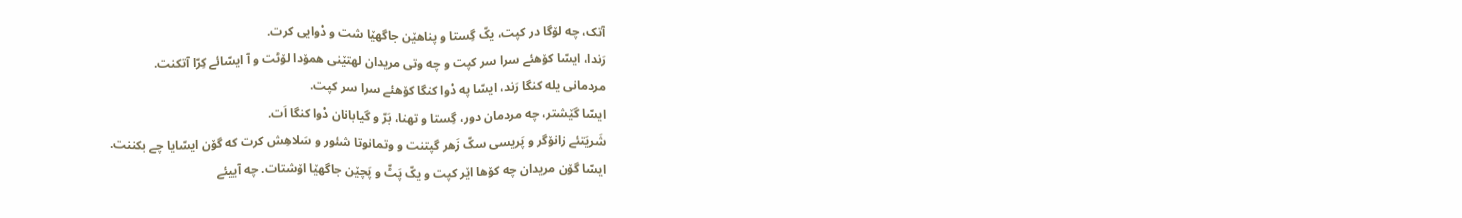آتک، چه لۆگا در کپت، یکّ گِستا و پناهێن جاگهێا شت و دْوایی کرت.
رَندا، ایسّا کۆهئے سرا سر کپت و چه وتی مریدان لهتێنی همۆدا لۆٹت و آ ایسّائے کِرّا آتکنت.
مردمانی یله کنگا رَند، ایسّا په دْوا کنگا کۆهئے سرا سر کپت.
ایسّا گێشتر، چه مردمان دور، گِستا و تهنا، بَرّ و گیابانان دْوا کنگا اَت.
شَریَتئے زانۆگر و پَریسی سکّ زَهر گپتنت و وتمانوتا شئور و سَلاهِش کرت که گۆن ایسّایا چے بکننت.
ایسّا گۆن مریدان چه کۆها اێر کپت و یکّ پَٹّ و پَچێن جاگهێا اۆشتات. چه آییئے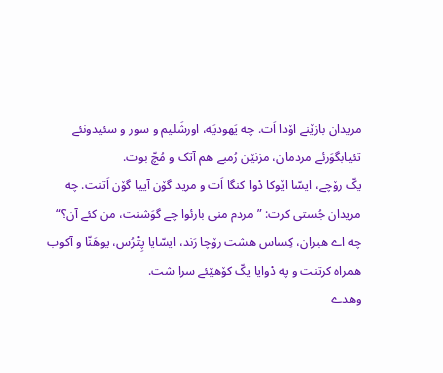مریدان بازێنے اۆدا اَت. چه یَهودیَه، اورشَلیم و سور و سئیدونئے تئیابگوَرئے مردمان، مزنێن رُمبے هم آتک و مُچّ بوت.
یکّ رۆچے، ایسّا اێوکا دْوا کنگا اَت و مرید گۆن آییا گۆن اَتنت. چه مریدان جُستی کرت: ”مردم منی بارئوا چے گوَشنت، من کئے آن؟“
چه اے هبران، کِساس هشت رۆچا رَند، ایسّایا پِتْرُس، یوهَنّا و آکوب همراه کرتنت و په دْوایا یکّ کۆهێئے سرا شت.
وهدے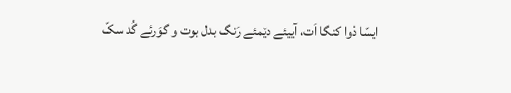ایسّا دْوا کنگا اَت، آییئے دێمئے رَنگ بدل بوت و گوَرئے گُد سکّ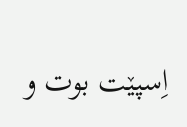اِسپێت بوت و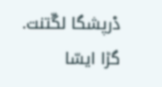دْرپشگا لگّتنت.
گڑا ایسّا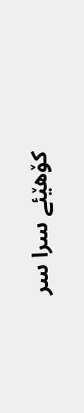کۆهێئے سرا سر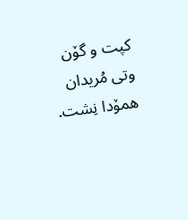کپت و گۆن وتی مُریدان همۆدا نِشت.